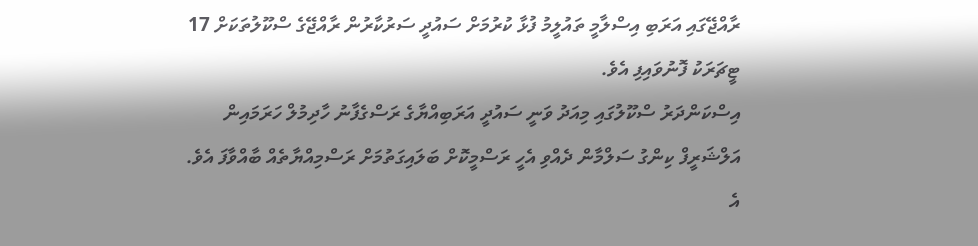ރާއްޖޭގައި އަރަބި އިސްލާމީ ތައުލީމު ފުޅާ ކުރުމަށް ސައުދީ ސަރުކާރުން ރާއްޖޭގެ ސްކޫލުތަކަށް 17 ޓީޗަރަކު ފޮނުވައިފި އެވެ.
އިސްކަންދަރު ސްކޫލުގައި މިއަދު ވަނީ ސައުދީ އަރަބިއްޔާގެ ރަސްގެފާނު ހާދިމުލް ހަރަމައިން އަލްޝަރީފް ކިންގު ސަލްމާން ދެއްވި އެހީ ރަސްމީކޮށް ބަލައިގަތުމަށް ރަސްމިއްޔާތެއް ބާއްވާފަ އެވެ.
އެ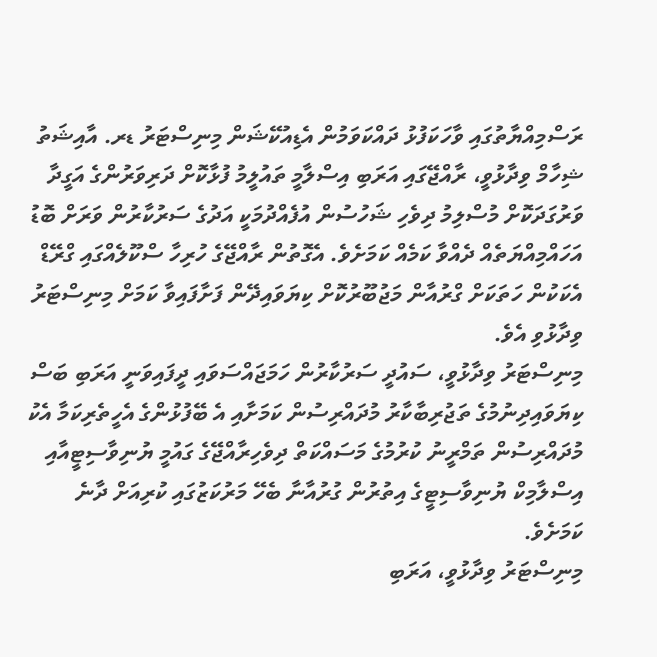ރަސްމިއްޔާތުގައި ވާހަކަފުޅު ދައްކަވަމުން އެޑިއުކޭޝަން މިނިސްޓަރު ޑރ. އާއިޝަތު ޝިހާމް ވިދާޅުވީ، ރާއްޖޭގައި އަރަބި އިސްލާމީ ތައުލީމު ފުޅާކޮށް ދަރިވަރުންގެ އަގީދާ ވަރުގަދަކޮށް މުސްލިމު ދިވެހި ޝަހުސުން އުފެއްދުމަކީ އަދުގެ ސަރުކާރުން ވަރަށް ބޮޑު އަހައްމިއްޔަތެއް ދެއްވާ ކަމެއް ކަމަށެވެ. އެގޮތުން ރާއްޖޭގެ ހުރިހާ ސްކޫލެއްގައި ގްރޭޑް އެކަކުން ހަތަކަށް ގްރުއާން މަޖުބޫރުކޮށް ކިޔަވައިދޭން ފަށާފައިވާ ކަމަށް މިނިސްޓަރު ވިދާޅުވި އެވެ.
މިނިސްޓަރު ވިދާޅުވީ، ސައުދީ ސަރުކާރުން ހަމަޖައްސަވައި ދީފައިވަނީ އަރަބި ބަސް ކިޔަވައިދިނުމުގެ ތަޖުރިބާކާރު މުދައްރިސުން ކަމަށާއި އެ ބޭފުޅުންގެ އެހީތެރިކަމާ އެކު މުދައްރިސުން ތަމްރީނު ކުރުމުގެ މަސައްކަތް ދިވެހިރާއްޖޭގެ ގައުމީ ޔުނިވާސިޓީއާއި އިސްލާމިކް ޔުނިވާސިޓީގެ އިތުރުން ގުރުއާނާ ބެހޭ މަރުކަޒުގައި ކުރިއަށް ދާނެ ކަމަށެވެ.
މިނިސްޓަރު ވިދާޅުވީ، އަރަބި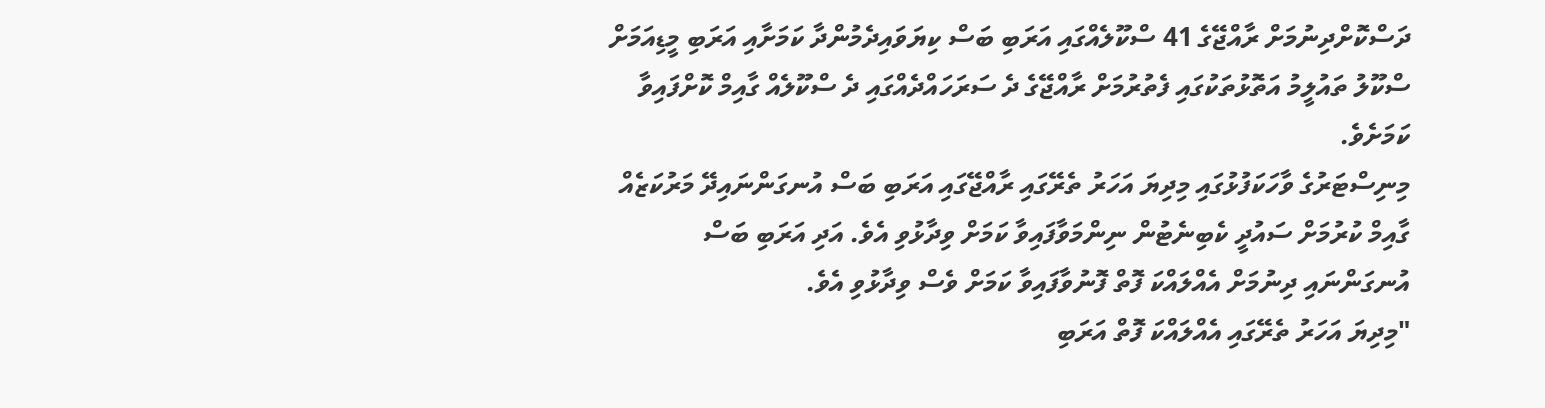ދަސްކޮށްދިނުމަށް ރާއްޖޭގެ 41 ސްކޫލެއްގައި އަރަބި ބަސް ކިޔަވައިދެމުންދާ ކަމަށާއި އަރަބި މީޑިއަމަށް ސްކޫލު ތައުލީމު އަތޮޅުތަކުގައި ފެތުރުމަށް ރާއްޖޭގެ ދެ ސަރަހައްދެއްގައި ދެ ސްކޫލެއް ގާއިމް ކޮށްފައިވާ ކަމަށެވެ.
މިނިސްޓަރުގެ ވާހަކަފުޅުގައި މިދިޔަ އަހަރު ތެރޭގައި ރާއްޖޭގައި އަރަބި ބަސް އުނގަންނައިދޭ މަރުކަޒެއް ގާއިމް ކުރުމަށް ސައުދީ ކެބިނެޓުން ނިންމަވާފައިވާ ކަމަށް ވިދާޅުވި އެވެ. އަދި އަރަބި ބަސް އުނގަންނައި ދިނުމަށް އެއްލައްކަ ފޮތް ފޮނުވާފައިވާ ކަމަށް ވެސް ވިދާޅުވި އެވެ.
"މިދިޔަ އަހަރު ތެރޭގައި އެއްލައްކަ ފޮތް އަރަބި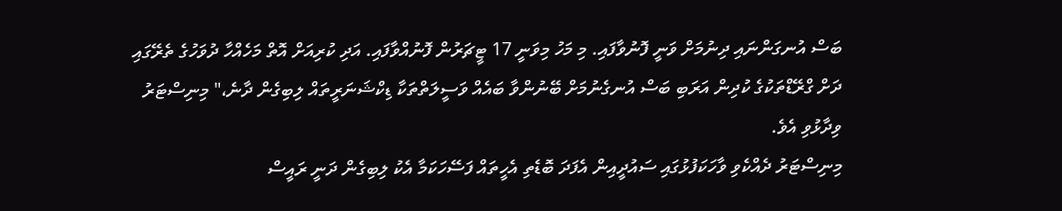ބަސް އުނގަންނައި ދިނުމަށް ވަނީ ފޮނުވާފައި. މި މަހު މިވަނީ 17 ޓީޗަރުން ފޮނުއްވާފައި. އަދި ކުރިއަށް އޮތް މަހެއްހާ ދުވަހުގެ ތެރޭގައި ދަށް ގްރޭޑްތަކުގެ ކުދިން އަރަބި ބަސް އުނގެނުމަށް ބޭނުންވާ ބައެއް ވަސީލަތްތަކާ ޑިކްޝަނަރީތައް ލިބިގެން ދާނެ،" މިނިސްޓަރު ވިދާޅުވި އެވެ.
މިނިސްޓަރު ދެއްކެވި ވާހަކަފުޅުގައި ސައުދީއިން އެފަދަ ބޮޑެތި އެހީތައް ފަސޭހަކަމާ އެކު ލިބިގެން ދަނީ ރައީސް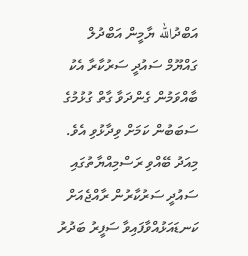އަބްދުالله ޔާމީން އަބްދުލް ގައްޔޫމް ސައުދީ ސަރުކާރާ އެކު ބާއްވަމުން ގެންދަވާ ގާތް ގުޅުމުގެ ސަބަބުން ކަމަށް ވިދާޅުވި އެވެ.
މިއަދު ބޭއްވި ރަސްމިއްޔާތުގައި ސައުދީ ސަރުކާރުން ރާއްޖެއަށް ކަނޑައަޅުއްވާފައިވާ ސަފީރު ބަދުރު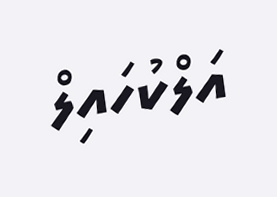އަލްކުހައިލް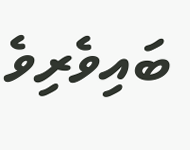ބައިވެރިވެ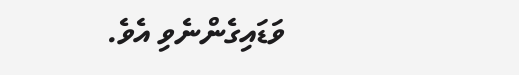ވަޑައިގެންނެވި އެވެ.